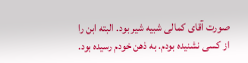صورت آقای کمالی شبیه شیر بود. البته ابن را از کسی نشنیده بودم. به ذهن خودم‌ رسیده بود.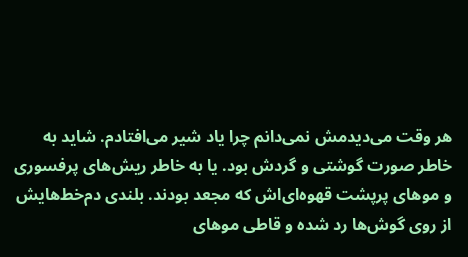هر وقت می‌دیدمش نمی‌دانم چرا یاد شیر می‌افتادم. شاید به خاطر صورت گوشتی و گردش بود. یا به خاطر ریش‌های پرفسوری و موهای پرپشت قهوه‌ای‌اش که مجعد بودند. بلندی دم‌خط‌هایش از روی گوش‌ها رد شده و قاطی موهای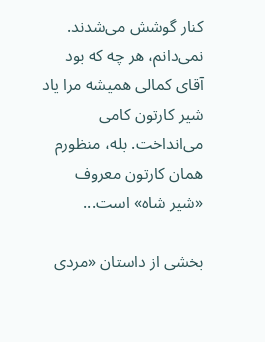کنار گوشش می‌شدند. نمی‌دانم، هر چه که بود آقای کمالی همیشه مرا یاد شیر کارتون کامی می‌انداخت. بله، منظورم همان کارتون معروف «شیر شاه» است...

بخشی از داستان «مردی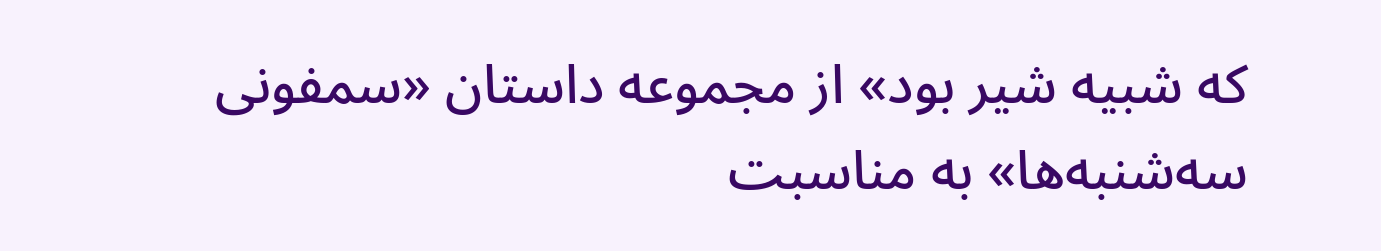که شبیه شیر بود» از مجموعه داستان «سمفونی سه‌شنبه‌ها» به مناسبت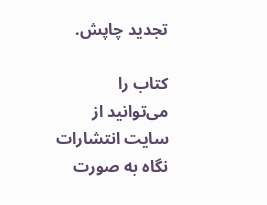تجدید چاپش.

کتاب را می‌توانید از سایت انتشارات نگاه به صورت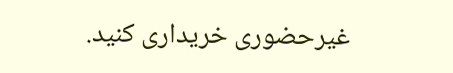غیرحضوری خریداری کنید.